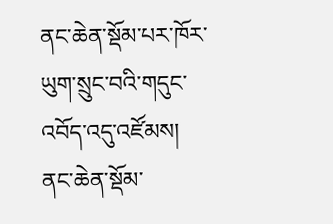ནང་ཆེན་སྡོམ་པར་ཁོར་ཡུག་སྲུང་བའི་གདུང་འབོད་འདུ་འཛོམས།
ནང་ཆེན་སྡོམ་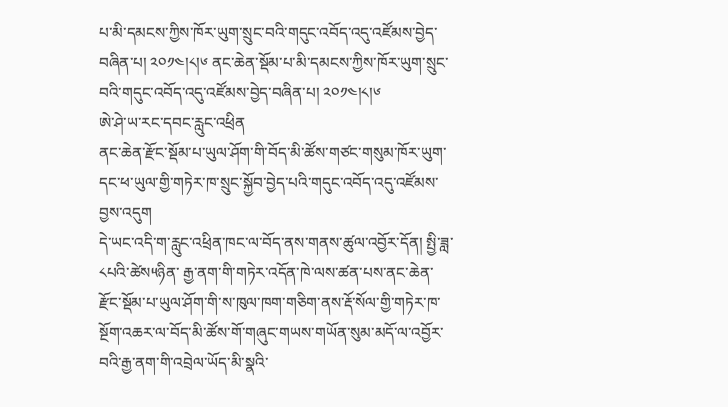པ་མི་དམངས་ཀྱིས་ཁོར་ཡུག་སྲུང་བའི་གདུང་འབོད་འདུ་འཛོམས་བྱེད་བཞིན་པ། ༢༠༡༤།༨།༦ ནང་ཆེན་སྡོམ་པ་མི་དམངས་ཀྱིས་ཁོར་ཡུག་སྲུང་བའི་གདུང་འབོད་འདུ་འཛོམས་བྱེད་བཞིན་པ། ༢༠༡༤།༨།༦
ཨེ་ཤེ་ཡ་རང་དབང་རླུང་འཕྲིན
ནང་ཆེན་རྫོང་སྡོམ་པ་ཡུལ་ཤོག་གི་བོད་མི་ཚོས་གཙང་གསུམ་ཁོར་ཡུག་དང་ཕ་ཡུལ་གྱི་གཏེར་ཁ་སྲུང་སྐྱོབ་བྱེད་པའི་གདུང་འབོད་འདུ་འཛོམས་བྱས་འདུག
དེ་ཡང་འདི་ག་རླུང་འཕྲིན་ཁང་ལ་བོད་ནས་གནས་ཚུལ་འབྱོར་དོན། སྤྱི་ཟླ་༨པའི་ཚེས༥ཉིན་ རྒྱ་ནག་གི་གཏེར་འདོན་ཁེ་ལས་ཚན་པས་ནང་ཆེན་རྫོང་སྡོམ་པ་ཡུལ་ཤོག་གི་ས་ཁུལ་ཁག་གཅིག་ནས་རྡོ་སོལ་གྱི་གཏེར་ཁ་སྔོག་འཆར་ལ་བོད་མི་ཚོས་གོ་གཞུང་གཡས་གཡོན་སུམ་མདོ་ལ་འབྱོར་བའི་རྒྱ་ནག་གི་འབྲེལ་ཡོད་མི་སྣའི་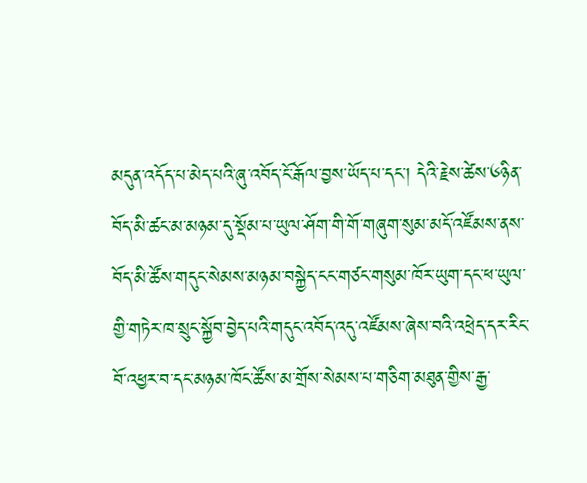མདུན་འདོད་པ་མེད་པའི་ཞུ་འབོད་ངོ་རྒོལ་བྱས་ཡོད་པ་དང་། དེའི་རྗེས་ཚེས་༦ཉིན་བོད་མི་ཚང་མ་མཉམ་དུ་སྡོམ་པ་ཡུལ་ཤོག་གི་གོ་གཞུག་སུམ་མདོ་འཛོམས་ནས་བོད་མི་ཚོས་གདུང་སེམས་མཉམ་བསྐྱེད་ངང་གཙང་གསུམ་ཁོར་ཡུག་དང་ཕ་ཡུལ་གྱི་གཏེར་ཁ་སྲུང་སྐྱོབ་བྱེད་པའི་གདུང་འབོད་འདུ་འཛོམས་ཞེས་བའི་འཕྲེད་དར་རིང་བོ་འཕྱར་བ་དང་མཉམ་ཁོང་ཚོས་མ་གྲོས་སེམས་པ་གཅིག་མཐུན་གྱིས་རྒྱ་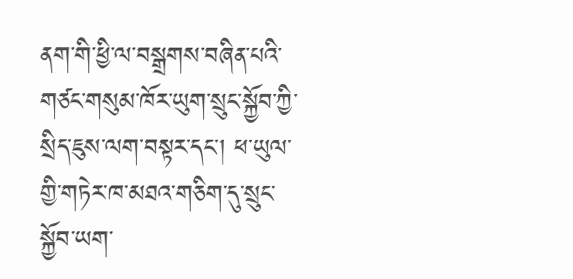ནག་གི་ཕྱི་ལ་བསྒྲགས་བཞིན་པའི་གཙང་གསུམ་ཁོར་ཡུག་སྲུང་སྐྱོབ་ཀྱི་སྲིད་ཇུས་ལག་བསྟར་དང་། ཕ་ཡུལ་གྱི་གཏེར་ཁ་མཐའ་གཅིག་དུ་སྲུང་སྐྱོབ་ཡག་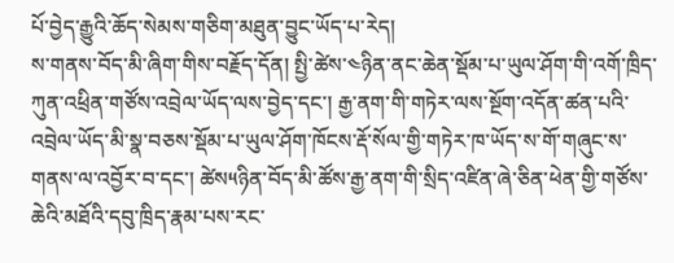པོ་བྱེད་རྒྱུའི་ཆོད་སེམས་གཅིག་མཐུན་བྱུང་ཡོད་པ་རེད།
ས་གནས་བོད་མི་ཞིག་གིས་བརྗོད་དོན། སྤྱི་ཚེས་༤ཉིན་ནང་ཆེན་སྡོམ་པ་ཡུལ་ཤོག་གི་འགོ་ཁྲིད་ཀུན་འཕྲིན་གཙོས་འབྲེལ་ཡོད་ལས་བྱེད་དང་། རྒྱ་ནག་གི་གཏེར་ལས་སྔོག་འདོན་ཚན་པའི་འབྲེལ་ཡོད་མི་སྣ་བཅས་སྡོམ་པ་ཡུལ་ཤོག་ཁོངས་རྡོ་སོལ་གྱི་གཏེར་ཁ་ཡོད་ས་གོ་གཞུང་ས་གནས་ལ་འབྱོར་བ་དང་། ཚེས༥ཉིན་བོད་མི་ཚོས་རྒྱ་ནག་གི་སྲིད་འཛིན་ཞེ་ཅིན་ཕེན་གྱི་གཙོས་ཆེའི་མཐོའི་དབུ་ཁྲིད་རྣམ་པས་རང་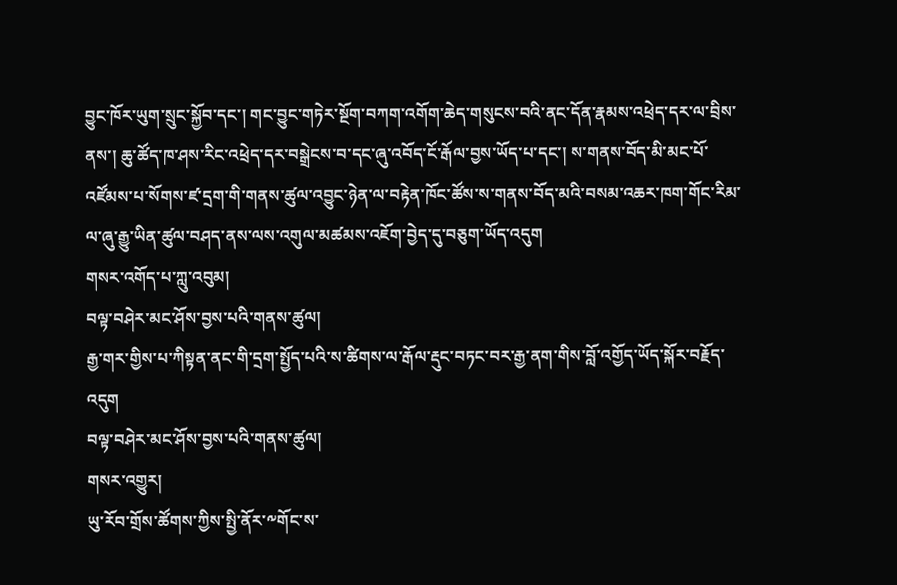བྱུང་ཁོར་ཡུག་སྲུང་སྐྱོབ་དང་། གང་བྱུང་གཏེར་སྔོག་བཀག་འགོག་ཆེད་གསུངས་བའི་ནང་དོན་རྣམས་འཕྲེད་དར་ལ་བྲིས་ནས་། ཆུ་ཚོད་ཁ་ཤས་རིང་འཕྲེད་དར་བསྒྲེངས་བ་དང་ཞུ་འབོད་ངོ་རྒོལ་བྱས་ཡོད་པ་དང་། ས་གནས་བོད་མི་མང་པོ་འཛོམས་པ་སོགས་ཛ་དྲག་གི་གནས་ཚུལ་འབྱུང་ཉེན་ལ་བརྟེན་ཁོང་ཚོས་ས་གནས་བོད་མའི་བསམ་འཆར་ཁག་གོང་རིམ་ལ་ཞུ་རྒྱུ་ཡིན་ཚུལ་བཤད་ནས་ལས་འགུལ་མཚམས་འཇོག་བྱེད་དུ་བཅུག་ཡོད་འདུག
གསར་འགོད་པ་ཀླུ་འབུམ།
བལྟ་བཤེར་མང་ཤོས་བྱས་པའི་གནས་ཚུལ།
རྒྱ་གར་གྱིས་པ་ཀིསྟན་ནང་གི་དྲག་སྤྱོད་པའི་ས་ཚིགས་ལ་རྒོལ་རྡུང་བཏང་བར་རྒྱ་ནག་གིས་བློ་འགྱོད་ཡོད་སྐོར་བརྗོད་འདུག
བལྟ་བཤེར་མང་ཤོས་བྱས་པའི་གནས་ཚུལ།
གསར་འགྱུར།
ཡུ་རོབ་གྲོས་ཚོགས་ཀྱིས་སྤྱི་ནོར་༸གོང་ས་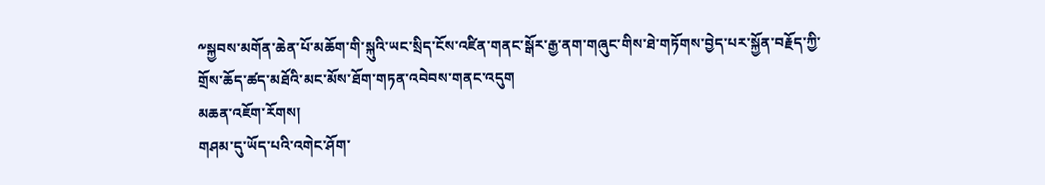༸སྐྱབས་མགོན་ཆེན་པོ་མཆོག་གི་སྐུའི་ཡང་སྲིད་ངོས་འཛིན་གནང་སྒོར་རྒྱ་ནག་གཞུང་གིས་ཐེ་གཏོགས་བྱེད་པར་སྐྱོན་བརྗོད་ཀྱི་གྲོས་ཆོད་ཚད་མཐོའི་མང་མོས་ཐོག་གཏན་འབེབས་གནང་འདུག
མཆན་འཇོག་རོགས།
གཤམ་དུ་ཡོད་པའི་འགེང་ཤོག་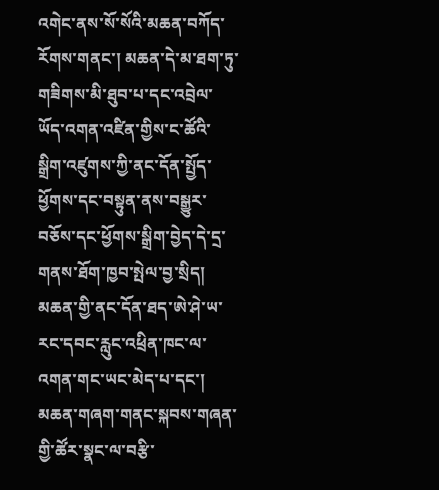འགེང་ནས་སོ་སོའི་མཆན་བཀོད་རོགས་གནང་། མཆན་དེ་མ་ཐག་ཏུ་གཟིགས་མི་ཐུབ་པ་དང་འབྲེལ་ཡོད་འགན་འཛིན་གྱིས་ང་ཚོའི་སྒྲིག་འཛུགས་ཀྱི་ནང་དོན་སྤྱོད་ཕྱོགས་དང་བསྟུན་ནས་བསྒྱུར་བཅོས་དང་ཕྱོགས་སྒྲིག་བྱེད་དེ་དྲ་གནས་ཐོག་ཁྱབ་སྤེལ་བྱ་སྲིད། མཆན་གྱི་ནང་དོན་ཐད་ཨེ་ཤེ་ཡ་རང་དབང་རླུང་འཕྲིན་ཁང་ལ་འགན་གང་ཡང་མེད་པ་དང་། མཆན་གཞག་གནང་སྐབས་གཞན་གྱི་ཚོར་སྣང་ལ་བརྩི་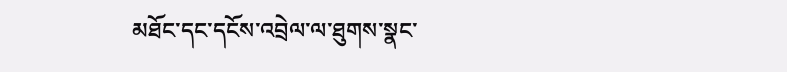མཐོང་དང་དངོས་འབྲེལ་ལ་ཐུགས་སྣང་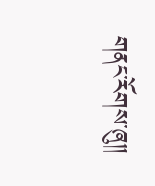གནང་རོགས་ཞུ༎